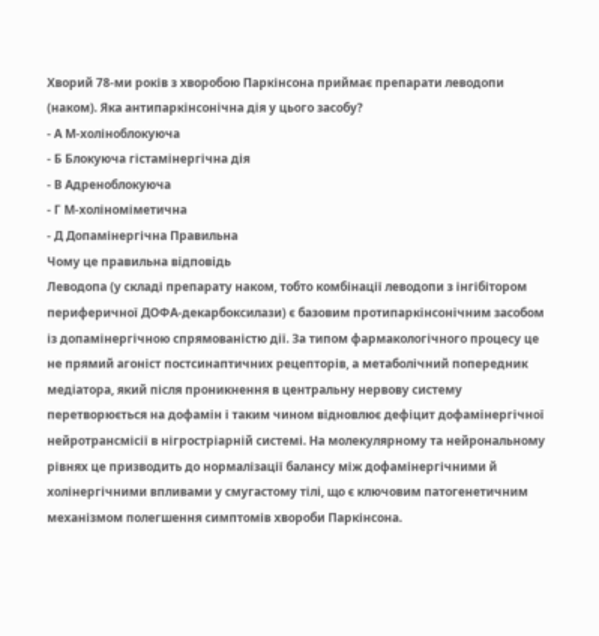Хворий 78-ми років з хворобою Паркінсона приймає препарати леводопи (наком). Яка антипаркінсонічна дія у цього засобу?
- А М-холіноблокуюча
- Б Блокуюча гістамінергічна дія
- В Адреноблокуюча
- Г М-холіноміметична
- Д Допамінергічна Правильна
Чому це правильна відповідь
Леводопа (у складі препарату наком, тобто комбінації леводопи з інгібітором периферичної ДОФА-декарбоксилази) є базовим протипаркінсонічним засобом із допамінергічною спрямованістю дії. За типом фармакологічного процесу це не прямий агоніст постсинаптичних рецепторів, а метаболічний попередник медіатора, який після проникнення в центральну нервову систему перетворюється на дофамін і таким чином відновлює дефіцит дофамінергічної нейротрансмісії в нігростріарній системі. На молекулярному та нейрональному рівнях це призводить до нормалізації балансу між дофамінергічними й холінергічними впливами у смугастому тілі, що є ключовим патогенетичним механізмом полегшення симптомів хвороби Паркінсона.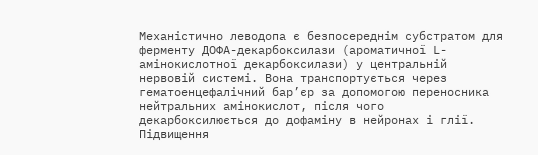Механістично леводопа є безпосереднім субстратом для ферменту ДОФА-декарбоксилази (ароматичної L-амінокислотної декарбоксилази) у центральній нервовій системі. Вона транспортується через гематоенцефалічний бар’єр за допомогою переносника нейтральних амінокислот, після чого декарбоксилюється до дофаміну в нейронах і глії. Підвищення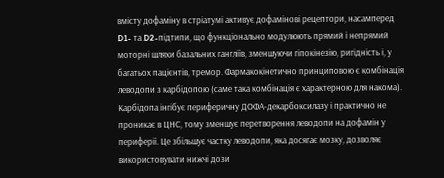вмісту дофаміну в стріатумі активує дофамінові рецептори, насамперед D1- та D2-підтипи, що функціонально модулюють прямий і непрямий моторні шляхи базальних гангліїв, зменшуючи гіпокінезію, ригідність і, у багатьох пацієнтів, тремор. Фармакокінетично принциповою є комбінація леводопи з карбідопою (саме така комбінація є характерною для накома). Карбідопа інгібує периферичну ДОФА-декарбоксилазу і практично не проникає в ЦНС, тому зменшує перетворення леводопи на дофамін у периферії. Це збільшує частку леводопи, яка досягає мозку, дозволяє використовувати нижчі дози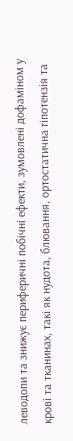леводопи та знижує периферичні побічні ефекти, зумовлені дофаміном у крові та тканинах, такі як нудота, блювання, ортостатична гіпотензія та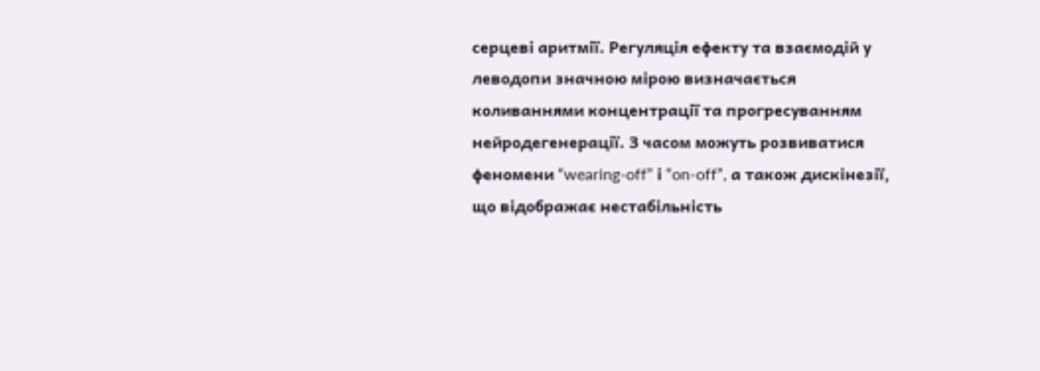серцеві аритмії. Регуляція ефекту та взаємодій у леводопи значною мірою визначається коливаннями концентрації та прогресуванням нейродегенерації. З часом можуть розвиватися феномени “wearing-off” і “on-off”, а також дискінезії, що відображає нестабільність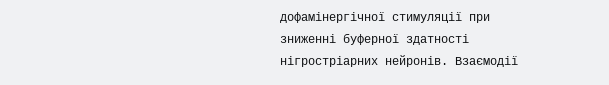дофамінергічної стимуляції при зниженні буферної здатності нігростріарних нейронів. Взаємодії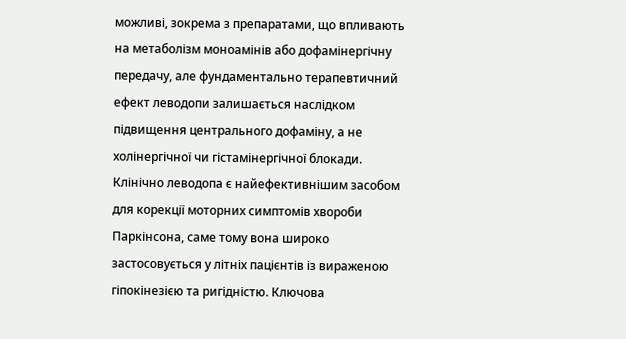можливі, зокрема з препаратами, що впливають на метаболізм моноамінів або дофамінергічну передачу, але фундаментально терапевтичний ефект леводопи залишається наслідком підвищення центрального дофаміну, а не холінергічної чи гістамінергічної блокади. Клінічно леводопа є найефективнішим засобом для корекції моторних симптомів хвороби Паркінсона, саме тому вона широко застосовується у літніх пацієнтів із вираженою гіпокінезією та ригідністю. Ключова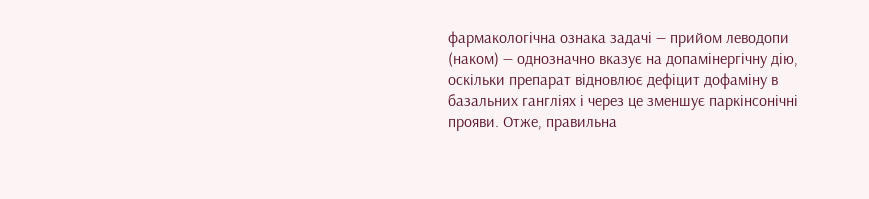фармакологічна ознака задачі — прийом леводопи (наком) — однозначно вказує на допамінергічну дію, оскільки препарат відновлює дефіцит дофаміну в базальних гангліях і через це зменшує паркінсонічні прояви. Отже, правильна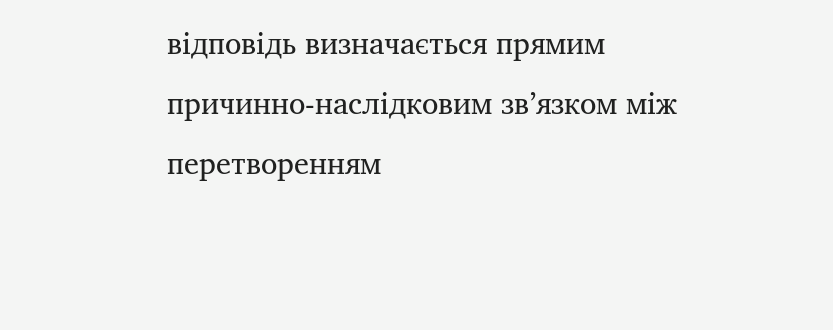відповідь визначається прямим причинно-наслідковим зв’язком між перетворенням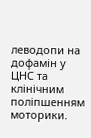леводопи на дофамін у ЦНС та клінічним поліпшенням моторики.